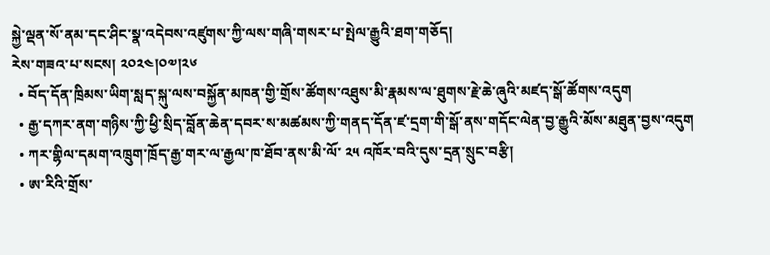སྐྱེ་ལྡན་སོ་ནམ་དང་ཤིང་སྣ་འདེབས་འཛུགས་ཀྱི་ལས་གཞི་གསར་པ་སྤེལ་རྒྱུའི་ཐག་གཅོད།
རེས་གཟའ་པ་སངས། ༢༠༢༤།༠༧།༢༦
  • བོད་དོན་ཁྲིམས་ཡིག་སླད་སྐུ་ལས་བསྐྱོན་མཁན་གྱི་གྲོས་ཚོགས་འཐུས་མི་རྣམས་ལ་ཐུགས་རྗེ་ཆེ་ཞུའི་མཛད་སྒོ་ཚོགས་འདུག
  • རྒྱ་དཀར་ནག་གཉིས་ཀྱི་ཕྱི་སྲིད་བློན་ཆེན་དབར་ས་མཚམས་ཀྱི་གནད་དོན་ཛ་དྲག་གི་སྒོ་ནས་གདོང་ལེན་བྱ་རྒྱུའི་མོས་མཐུན་བྱས་འདུག
  • ཀར་གྷིལ་དམག་འཁྲུག་ཁྲོད་རྒྱ་གར་ལ་རྒྱལ་ཁ་ཐོབ་ནས་མི་ལོ་ ༢༥ འཁོར་བའི་དུས་དྲན་སྲུང་བརྩི།
  • ཨ་རིའི་གྲོས་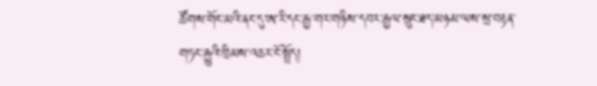ཚོགས་གོང་མའི་ནང་དུ་ཨ་རི་དང་རྒྱ་གར་གཉིས་དབར་རྒྱལ་སྲུང་ཐད་མཉམ་ལས་སྲ་བརྟན་གཏང་རྒྱུའི་ཁྲིམས་འཆར་ངོ་སྤྲོད།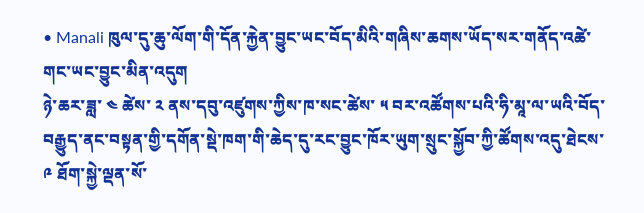• Manali ཁུལ་དུ་ཆུ་ལོག་གི་དོན་རྐྱེན་བྱུང་ཡང་བོད་མིའི་གཞིས་ཆགས་ཡོད་སར་གནོད་འཚེ་གང་ཡང་བྱུང་མིན་འདུག
ཉེ་ཆར་ཟླ་ ༤ ཚེས་ ༢ ནས་དབུ་འཛུགས་ཀྱིས་ཁ་སང་ཚེས་ ༥ བར་འཚོགས་པའི་ཧི་མཱ་ལ་ཡའི་བོད་བརྒྱུད་ནང་བསྟན་གྱི་དགོན་སྡེ་ཁག་གི་ཆེད་དུ་རང་བྱུང་ཁོར་ཡུག་སྲུང་སྐྱོབ་ཀྱི་ཚོགས་འདུ་ཐེངས་ ༩ ཐོག་སྐྱེ་ལྡན་སོ་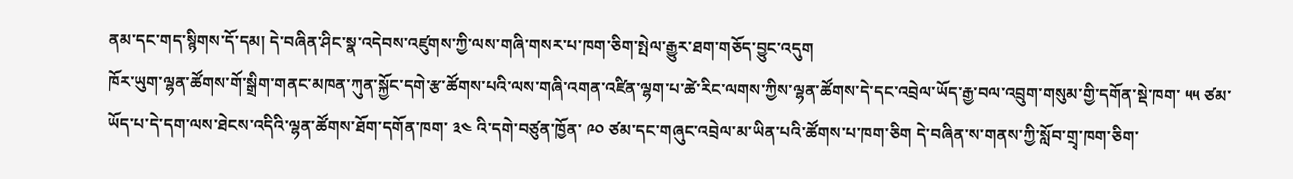ནམ་དང་གད་སྙིགས་དོ་དམ། དེ་བཞིན་ཤིང་སྣ་འདེབས་འཛུགས་ཀྱི་ལས་གཞི་གསར་པ་ཁག་ཅིག་སྤེལ་རྒྱུར་ཐག་གཅོད་བྱུང་འདུག
ཁོར་ཡུག་ལྷན་ཚོགས་གོ་སྒྲིག་གནང་མཁན་ཀུན་སྐྱོང་དགེ་རྩ་ཚོགས་པའི་ལས་གཞི་འགན་འཛིན་ལྷག་པ་ཚེ་རིང་ལགས་ཀྱིས་ལྷན་ཚོགས་དེ་དང་འབྲེལ་ཡོད་རྒྱ་བལ་འབྲུག་གསུམ་གྱི་དགོན་སྡེ་ཁག་ ༥༥ ཙམ་ཡོད་པ་དེ་དག་ལས་ཐེངས་འདིའི་ལྷན་ཚོགས་ཐོག་དགོན་ཁག་ ༣༤ འི་དགེ་བཙུན་ཁྱོན་ ༩༠ ཙམ་དང་གཞུང་འབྲེལ་མ་ཡིན་པའི་ཚོགས་པ་ཁག་ཅིག དེ་བཞིན་ས་གནས་ཀྱི་སློབ་གྲྭ་ཁག་ཅིག་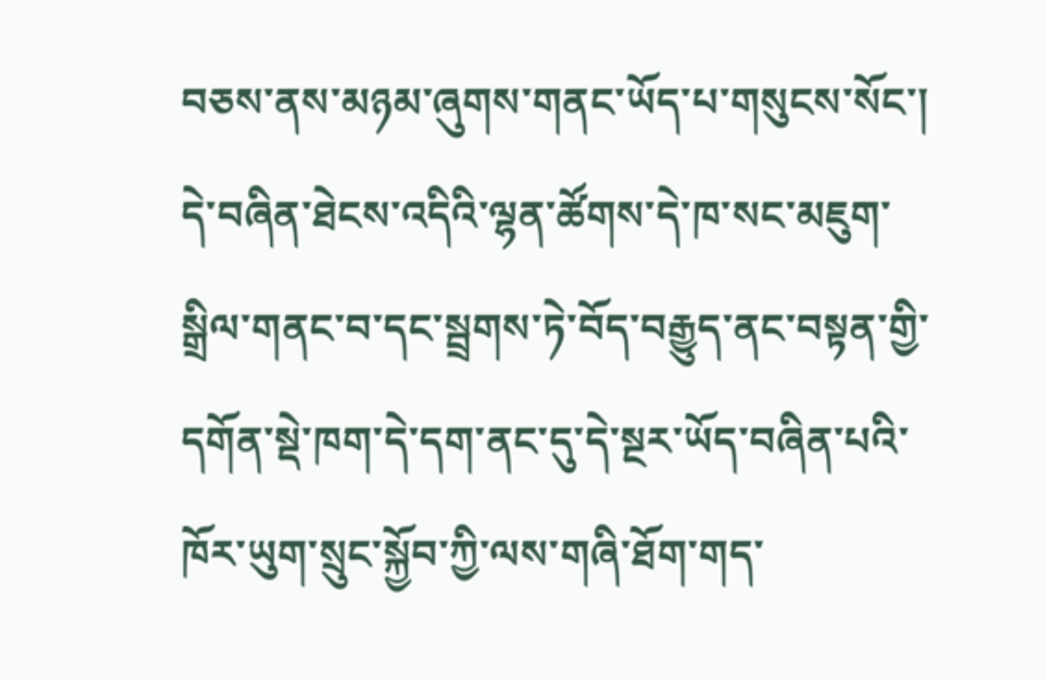བཅས་ནས་མཉམ་ཞུགས་གནང་ཡོད་པ་གསུངས་སོང་།
དེ་བཞིན་ཐེངས་འདིའི་ལྷན་ཚོགས་དེ་ཁ་སང་མཇུག་སྒྲིལ་གནང་བ་དང་སྦྲགས་ཏེ་བོད་བརྒྱུད་ནང་བསྟན་གྱི་དགོན་སྡེ་ཁག་དེ་དག་ནང་དུ་དེ་སྔར་ཡོད་བཞིན་པའི་ཁོར་ཡུག་སྲུང་སྐྱོབ་ཀྱི་ལས་གཞི་ཐོག་གད་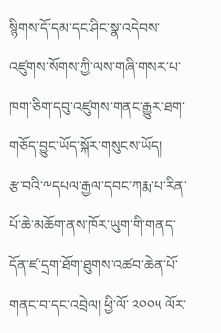སྙིགས་དོ་དམ་དང་ཤིང་སྣ་འདེབས་འཛུགས་སོགས་ཀྱི་ལས་གཞི་གསར་པ་ཁག་ཅིག་དབུ་འཛུགས་གནང་རྒྱུར་ཐག་གཅོད་བྱུང་ཡོད་སྐོར་གསུངས་ཡོད།
རྩ་བའི་༸དཔལ་རྒྱལ་དབང་ཀརྨ་པ་རིན་པོ་ཆེ་མཆོག་ནས་ཁོར་ཡུག་གི་གནད་དོན་ཛ་དྲག་ཐོག་ཐུགས་འཚབ་ཆེན་པོ་གནང་བ་དང་འབྲེལ། ཕྱི་ལོ་ ༢༠༠༥ ལོར་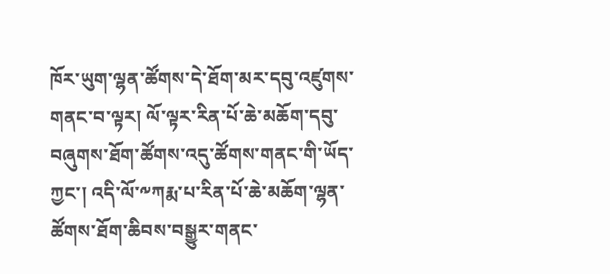ཁོར་ཡུག་ལྷན་ཚོགས་དེ་ཐོག་མར་དབུ་འཛུགས་གནང་བ་ལྟར། ལོ་ལྟར་རིན་པོ་ཆེ་མཆོག་དབུ་བཞུགས་ཐོག་ཚོགས་འདུ་ཚོགས་གནང་གི་ཡོད་ཀྱང་། འདི་ལོ་༸ཀརྨ་པ་རིན་པོ་ཆེ་མཆོག་ལྷན་ཚོགས་ཐོག་ཆིབས་བསྒྱུར་གནང་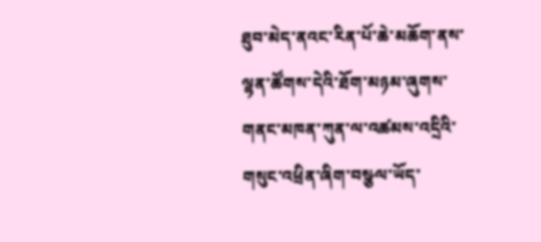ཐུབ་མེད་ནའང་རིན་པོ་ཆེ་མཆོག་ནས་ལྷན་ཚོགས་དེའི་ཐོག་མཉམ་ཞུགས་གནང་མཁན་ཀུན་ལ་འཚམས་འདྲིའི་གསུང་འཕྲིན་ཞིག་བསྩལ་ཡོད་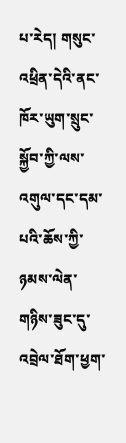པ་རེད། གསུང་འཕྲིན་དེའི་ནང་ཁོར་ཡུག་སྲུང་སྐྱོབ་ཀྱི་ལས་འགུལ་དང་དམ་པའི་ཆོས་ཀྱི་ཉམས་ལེན་གཉིས་ཟུང་དུ་འབྲེལ་ཐོག་ཕྱག་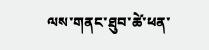ལས་གནང་ཐུབ་ཚེ་ཕན་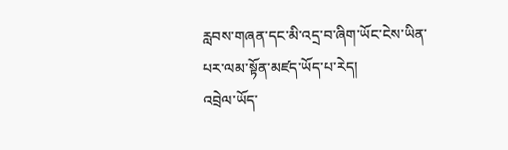རླབས་གཞན་དང་མི་འདྲ་བ་ཞིག་ཡོང་ངེས་ཡིན་པར་ལམ་སྟོན་མཛད་ཡོད་པ་རེད།
འབྲེལ་ཡོད་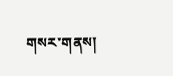གསར་གནས།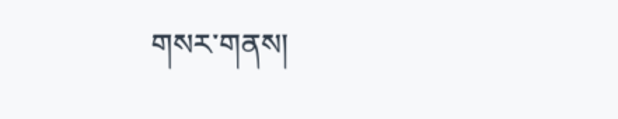གསར་གནས།